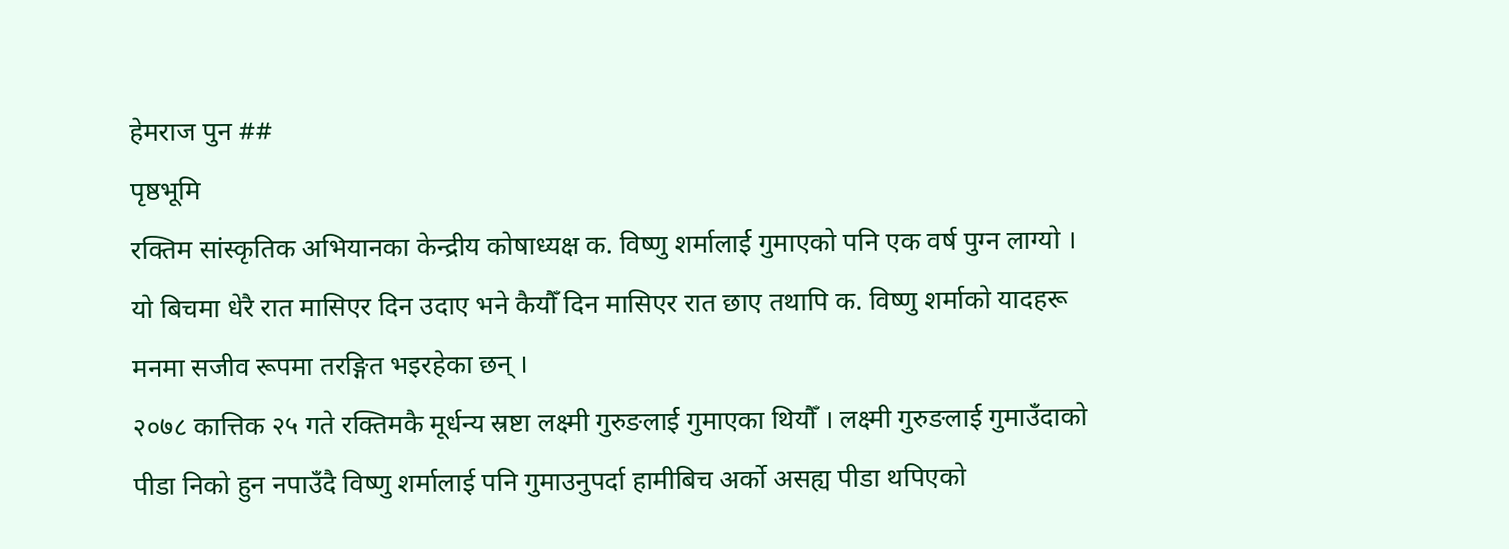हेमराज पुन ##
पृष्ठभूमि
रक्तिम सांस्कृतिक अभियानका केन्द्रीय कोषाध्यक्ष क. विष्णु शर्मालार्ई गुमाएको पनि एक वर्ष पुग्न लाग्यो । यो बिचमा धेरै रात मासिएर दिन उदाए भने कैयौँ दिन मासिएर रात छाए तथापि क. विष्णु शर्माको यादहरू मनमा सजीव रूपमा तरङ्गित भइरहेका छन् ।
२०७८ कात्तिक २५ गते रक्तिमकै मूर्धन्य स्रष्टा लक्ष्मी गुरुङलार्ई गुमाएका थियौँ । लक्ष्मी गुरुङलार्ई गुमाउँदाको पीडा निको हुन नपाउँदै विष्णु शर्मालाई पनि गुमाउनुपर्दा हामीबिच अर्को असह्य पीडा थपिएको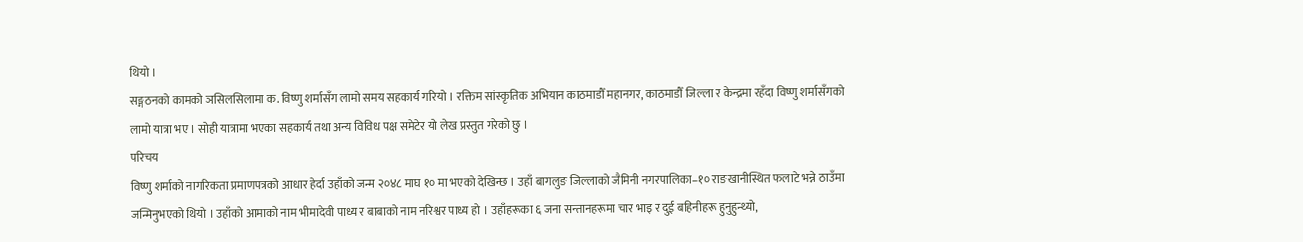थियो ।
सङ्गठनको कामको ञसिलसिलामा क. विष्णु शर्मासँग लामो समय सहकार्य गरियो । रक्तिम सांस्कृतिक अभियान काठमाडौँ महानगर, काठमाडौँ जिल्ला र केन्द्रमा रहँदा विष्णु शर्मासँगको लामो यात्रा भए । सोही यात्रामा भएका सहकार्य तथा अन्य विविध पक्ष समेटेर यो लेख प्रस्तुत गरेको छु ।
परिचय
विष्णु शर्माको नागरिकता प्रमाणपत्रको आधार हेर्दा उहाँको जन्म २०४८ माघ १० मा भएको देखिन्छ । उहाँ बागलुङ जिल्लाको जैमिनी नगरपालिका–१० राङखानीस्थित फलाटे भन्ने ठाउँमा जन्मिनुभएको थियो । उहाँको आमाको नाम भीमादेवी पाध्य र बाबाको नाम नरिश्वर पाध्य हो । उहाँहरूका ६ जना सन्तानहरूमा चार भाइ र दुई बहिनीहरू हुनुहुन्थ्यो,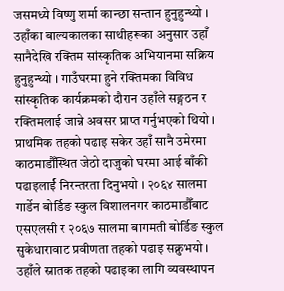जसमध्ये विष्णु शर्मा कान्छा सन्तान हुनुहुन्थ्यो ।
उहाँका बाल्यकालका साथीहरूका अनुसार उहाँ सानैदेखि रक्तिम सांस्कृतिक अभियानमा सक्रिय हुनुहुन्थ्यो । गाउँघरमा हुने रक्तिमका विविध सांस्कृतिक कार्यक्रमको दौरान उहाँले सङ्गठन र रक्तिमलाई जान्ने अवसर प्राप्त गर्नुभएको थियो ।
प्राथमिक तहको पढाइ सकेर उहाँ सानै उमेरमा काठमाडौँस्थित जेठो दाजुको घरमा आई बाँकी पढाइलार्ई निरन्तरता दिनुभयो । २०६४ सालमा गार्डेन बोर्डिङ स्कुल विशालनगर काठमाडौँबाट एसएलसी र २०६७ सालमा बागमती बोर्डिङ स्कुल सुकेधारावाट प्रवीणता तहको पढाइ सक्नुभयो । उहाँले स्नातक तहको पढाइका लागि व्यवस्थापन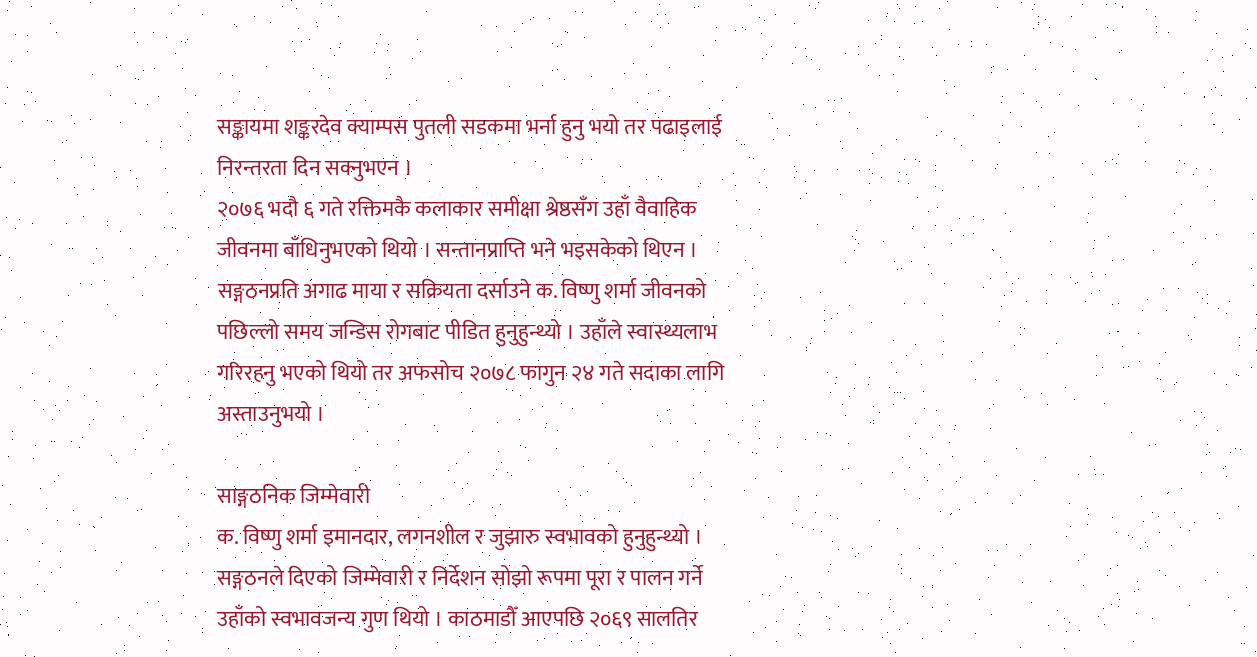सङ्कायमा शङ्करदेव क्याम्पस पुतली सडकमा भर्ना हुनु भयो तर पढाइलाई निरन्तरता दिन सक्नुभएन ।
२०७६ भदौ ६ गते रक्तिमकै कलाकार समीक्षा श्रेष्ठसँग उहाँ वैवाहिक जीवनमा बाँधिनुभएको थियो । सन्तानप्राप्ति भने भइसकेको थिएन ।
सङ्गठनप्रति अगाढ माया र सक्रियता दर्साउने क. विष्णु शर्मा जीवनको पछिल्लो समय जन्डिस रोगबाट पीडित हुनुहुन्थ्यो । उहाँले स्वास्थ्यलाभ गरिरहनु भएको थियो तर अफसोच २०७८ फागुन २४ गते सदाका लागि अस्ताउनुभयो ।

साङ्गठनिक जिम्मेवारी
क. विष्णु शर्मा इमानदार, लगनशील र जुझारु स्वभावको हुनुहुन्थ्यो । सङ्गठनले दिएको जिम्मेवारी र निर्देशन सोझो रूपमा पूरा र पालन गर्ने उहाँको स्वभावजन्य गुण थियो । काठमाडौँ आएपछि २०६९ सालतिर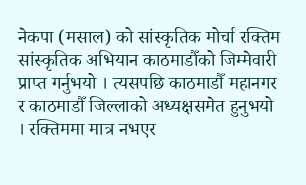नेकपा (मसाल) को सांस्कृतिक मोर्चा रक्तिम सांस्कृतिक अभियान काठमाडौँको जिम्मेवारी प्राप्त गर्नुभयो । त्यसपछि काठमाडौँ महानगर र काठमाडौँ जिल्लाको अध्यक्षसमेत हुनुभयो । रक्तिममा मात्र नभएर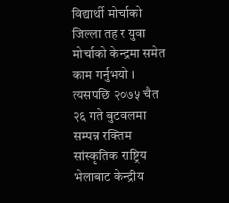विद्यार्थी मोर्चाको जिल्ला तह र युवा मोर्चाको केन्द्रमा समेत काम गर्नुभयो । त्यसपछि २०७५ चैत २६ गते बुटवलमा सम्पन्न रक्तिम सांस्कृतिक राष्ट्रिय भेलाबाट केन्द्रीय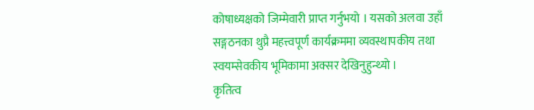कोषाध्यक्षको जिम्मेवारी प्राप्त गर्नुभयो । यसको अलवा उहाँ सङ्गठनका थुप्रै महत्त्वपूर्ण कार्यक्रममा व्यवस्थापकीय तथा स्वयम्सेवकीय भूमिकामा अक्सर देखिनुहुन्थ्यो ।
कृतित्व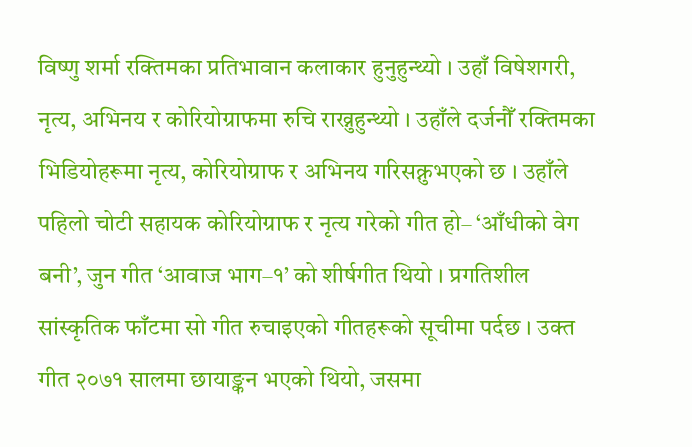विष्णु शर्मा रक्तिमका प्रतिभावान कलाकार हुनुहुन्थ्यो । उहाँ विषेशगरी, नृत्य, अभिनय र कोरियोग्राफमा रुचि राख्नुहुन्थ्यो । उहाँले दर्जनौँ रक्तिमका भिडियोहरूमा नृत्य, कोरियोग्राफ र अभिनय गरिसक्नुभएको छ । उहाँले पहिलो चोटी सहायक कोरियोग्राफ र नृत्य गरेको गीत हो– ‘आँधीको वेग बनी’, जुन गीत ‘आवाज भाग–१’ को शीर्षगीत थियो । प्रगतिशील सांस्कृतिक फाँटमा सो गीत रुचाइएको गीतहरूको सूचीमा पर्दछ । उक्त गीत २०७१ सालमा छायाङ्कन भएको थियो, जसमा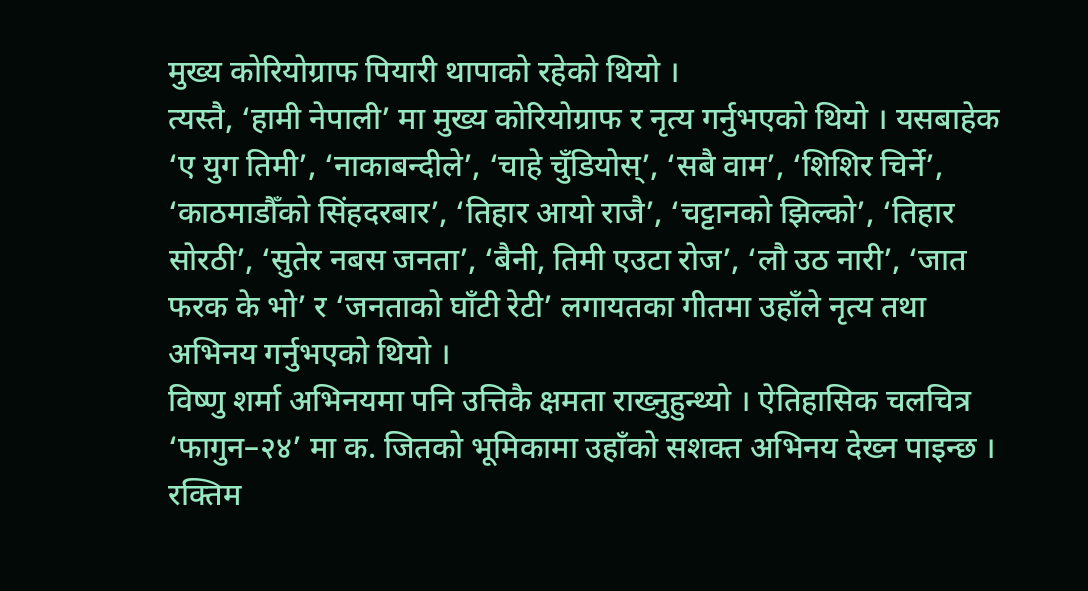मुख्य कोरियोग्राफ पियारी थापाको रहेको थियो ।
त्यस्तै, ‘हामी नेपाली’ मा मुख्य कोरियोग्राफ र नृत्य गर्नुभएको थियो । यसबाहेक ‘ए युग तिमी’, ‘नाकाबन्दीले’, ‘चाहे चुँडियोस्’, ‘सबै वाम’, ‘शिशिर चिर्ने’, ‘काठमाडौँको सिंहदरबार’, ‘तिहार आयो राजै’, ‘चट्टानको झिल्को’, ‘तिहार सोरठी’, ‘सुतेर नबस जनता’, ‘बैनी, तिमी एउटा रोज’, ‘लौ उठ नारी’, ‘जात फरक के भो’ र ‘जनताको घाँटी रेटी’ लगायतका गीतमा उहाँले नृत्य तथा अभिनय गर्नुभएको थियो ।
विष्णु शर्मा अभिनयमा पनि उत्तिकै क्षमता राख्नुहुन्थ्यो । ऐतिहासिक चलचित्र ‘फागुन–२४’ मा क. जितको भूमिकामा उहाँको सशक्त अभिनय देख्न पाइन्छ । रक्तिम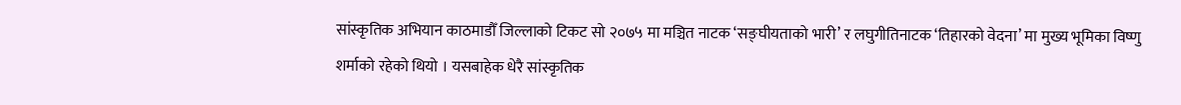सांस्कृतिक अभियान काठमाडौँ जिल्लाको टिकट सो २०७५ मा मञ्चित नाटक ‘सङ्घीयताको भारी’ र लघुगीतिनाटक ‘तिहारको वेदना’ मा मुख्य भूमिका विष्णु शर्माको रहेको थियो । यसबाहेक धेरै सांस्कृतिक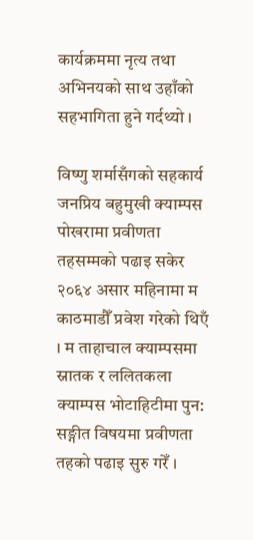कार्यक्रममा नृत्य तथा अभिनयको साथ उहाँको सहभागिता हुने गर्दथ्यो ।

विष्णु शर्मासँगको सहकार्य
जनप्रिय बहुमुखी क्याम्पस पोखरामा प्रवीणता तहसम्मको पढाइ सकेर २०६४ असार महिनामा म काठमाडौँ प्रवेश गरेको थिएँ । म ताहाचाल क्याम्पसमा स्नातक र ललितकला क्याम्पस भोटाहिटीमा पुन: सङ्गीत विषयमा प्रवीणता तहको पढाइ सुरु गरेँ ।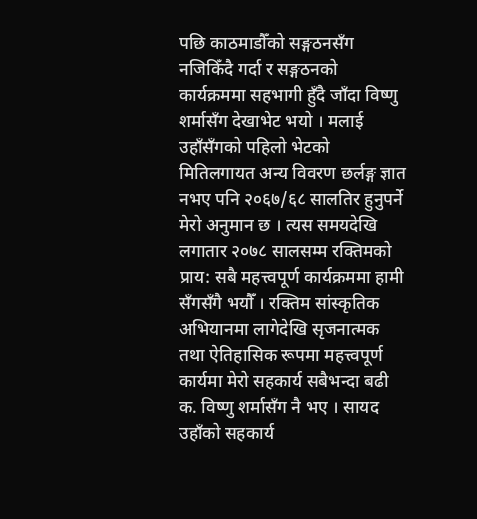पछि काठमाडौँको सङ्गठनसँग नजिकिँदै गर्दा र सङ्गठनको कार्यक्रममा सहभागी हुँदै जाँदा विष्णु शर्मासँग देखाभेट भयो । मलाई उहाँसँगको पहिलो भेटको मितिलगायत अन्य विवरण छर्लङ्ग ज्ञात नभए पनि २०६७/६८ सालतिर हुनुपर्ने मेरो अनुमान छ । त्यस समयदेखि लगातार २०७८ सालसम्म रक्तिमको प्राय: सबै महत्त्वपूर्ण कार्यक्रममा हामी सँगसँगै भयौँ । रक्तिम सांस्कृतिक अभियानमा लागेदेखि सृजनात्मक तथा ऐतिहासिक रूपमा महत्त्वपूर्ण कार्यमा मेरो सहकार्य सबैभन्दा बढी क. विष्णु शर्मासँग नै भए । सायद उहाँको सहकार्य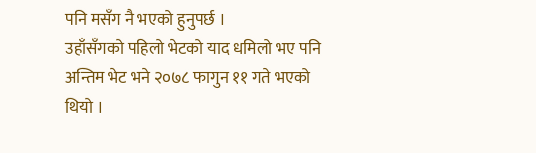पनि मसँग नै भएको हुनुपर्छ ।
उहाँसँगको पहिलो भेटको याद धमिलो भए पनि अन्तिम भेट भने २०७८ फागुन ११ गते भएको थियो ।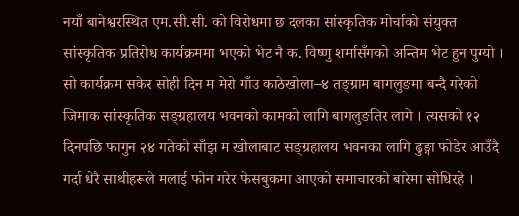नयाँ बानेश्वरस्थित एम.सी.सी. को विरोधमा छ दलका सांस्कृतिक मोर्चाको संयुक्त सांस्कृतिक प्रतिरोध कार्यक्रममा भएको भेट नै क. विष्णु शर्मासँगको अन्तिम भेट हुन पुग्यो ।
सो कार्यक्रम सकेर सोही दिन म मेरो गाँउ काठेखोला–४ तङ्ग्राम बागलुङमा बन्दै गरेको जिमाक सांस्कृतिक सङ्ग्रहालय भवनको कामको लागि बागलुङतिर लागे । त्यसको १२ दिनपछि फागुन २४ गतेको साँझ म खोलाबाट सङ्ग्रहालय भवनका लागि ढुङ्गा फोडेर आउँदै गर्दा धेरै साथीहरूले मलाई फोन गरेर फेसबुकमा आएको समाचारको बारेमा सोधिरहे ।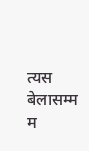त्यस बेलासम्म म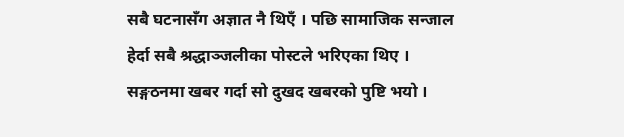सबै घटनासँग अज्ञात नै थिएँ । पछि सामाजिक सन्जाल हेर्दा सबै श्रद्धाञ्जलीका पोस्टले भरिएका थिए । सङ्गठनमा खबर गर्दा सो दुखद खबरको पुष्टि भयो ।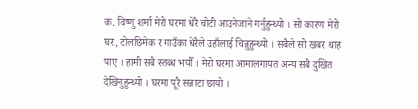क. विष्णु शर्मा मेरो घरमा धेरै चोटी आउनेजाने गर्नुहुन्थ्यो । सो कारण मेरो घर, टोलछिमेक र गाउँका धेरैले उहाँलाई चिन्नुहुन्थ्यो । सबैले सो खबर थाह पाए । हामी सबै स्तब्ध भयौँ । मेरो घरमा आमालगायत अन्य सबै दुखित देखिनुहुन्थ्यो । घरमा पूरै सन्नाटा छायो ।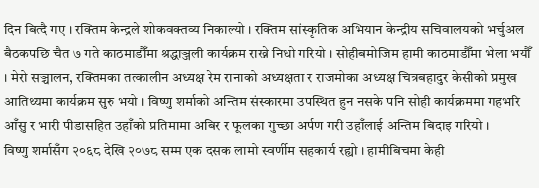दिन बित्दै गए । रक्तिम केन्द्रले शोकवक्तव्य निकाल्यो । रक्तिम सांस्कृतिक अभियान केन्द्रीय सचिवालयको भर्चुअल बैठकपछि चैत ७ गते काठमाडौँमा श्रद्धाञ्जली कार्यक्रम राख्ने निधो गरियो । सोहीबमोजिम हामी काठमाडौँमा भेला भयौँ । मेरो सञ्चालन, रक्तिमका तत्कालीन अध्यक्ष रेम रानाको अध्यक्षता र राजमोका अध्यक्ष चित्रबहादुर केसीको प्रमुख आतिथ्यमा कार्यक्रम सुरु भयो । विष्णु शर्माको अन्तिम संस्कारमा उपस्थित हुन नसके पनि सोही कार्यक्रममा गहभरि आँसु र भारी पीडासहित उहाँको प्रतिमामा अबिर र फूलका गुच्छा अर्पण गरी उहाँलाई अन्तिम बिदाइ गरियो ।
विष्णु शर्मासँग २०६८ देखि २०७८ सम्म एक दसक लामो स्वर्णीम सहकार्य रह्यो । हामीबिचमा केही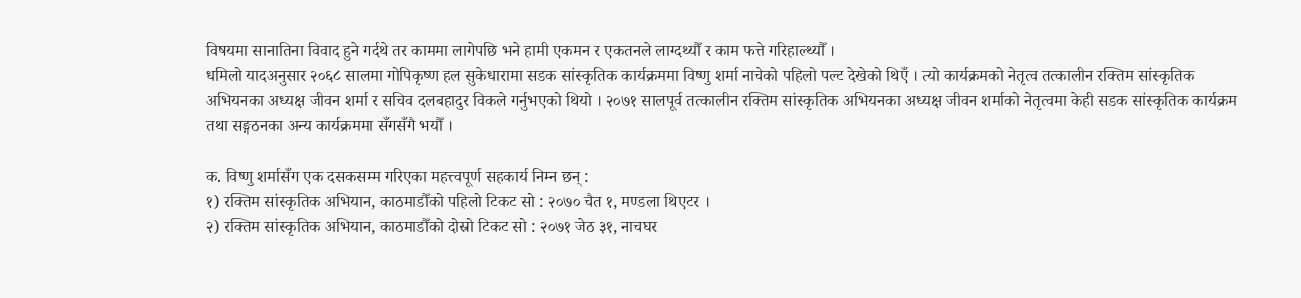विषयमा सानातिना विवाद हुने गर्दथे तर काममा लागेपछि भने हामी एकमन र एकतनले लाग्दथ्यौँ र काम फत्ते गरिहाल्थ्यौँ ।
धमिलो यादअनुसार २०६८ सालमा गोपिकृष्ण हल सुकेधारामा सडक सांस्कृतिक कार्यक्रममा विष्णु शर्मा नाचेको पहिलो पल्ट देखेको थिएँ । त्यो कार्यक्रमको नेतृत्व तत्कालीन रक्तिम सांस्कृतिक अभियनका अध्यक्ष जीवन शर्मा र सचिव दलबहादुर विकले गर्नुभएको थियो । २०७१ सालपूर्व तत्कालीन रक्तिम सांस्कृतिक अभियनका अध्यक्ष जीवन शर्माको नेतृत्वमा केही सडक सांस्कृतिक कार्यक्रम तथा सङ्गठनका अन्य कार्यक्रममा सँगसँगै भयौँ ।

क. विष्णु शर्मासँग एक दसकसम्म गरिएका महत्त्वपूर्ण सहकार्य निम्न छन् :
१) रक्तिम सांस्कृतिक अभियान, काठमाडौँको पहिलो टिकट सो : २०७० चैत १, मण्डला थिएटर ।
२) रक्तिम सांस्कृतिक अभियान, काठमाडौँको दोस्रो टिकट सो : २०७१ जेठ ३१, नाचघर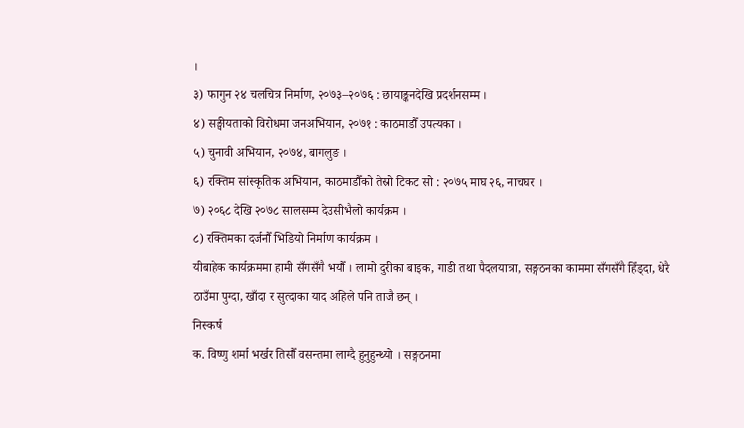।
३) फागुन २४ चलचित्र निर्माण, २०७३–२०७६ : छायाङ्कनदेखि प्रदर्शनसम्म ।
४) सङ्घीयताको विरोधमा जनअभियान, २०७१ : काठमाडौँ उपत्यका ।
५) चुनावी अभियान, २०७४, बागलुङ ।
६) रक्तिम सांस्कृतिक अभियान, काठमाडौँको तेस्रो टिकट सो : २०७५ माघ २६, नाचघर ।
७) २०६८ देखि २०७८ सालसम्म देउसीभैलो कार्यक्रम ।
८) रक्तिमका दर्जनौँ भिडियो निर्माण कार्यक्रम ।
यीबाहेक कार्यक्रममा हामी सँगसँगै भयौँ । लामो दुरीका बाइक, गाडी तथा पैदलयात्रा, सङ्गठनका काममा सँगसँगै हिँड्दा, धेरै ठाउँमा पुग्दा, खाँदा र सुत्दाका याद अहिले पनि ताजै छन् ।
निस्कर्ष
क. विष्णु शर्मा भर्खर तिसौँ वसन्तमा लाग्दै हुनुहुन्थ्यो । सङ्गठनमा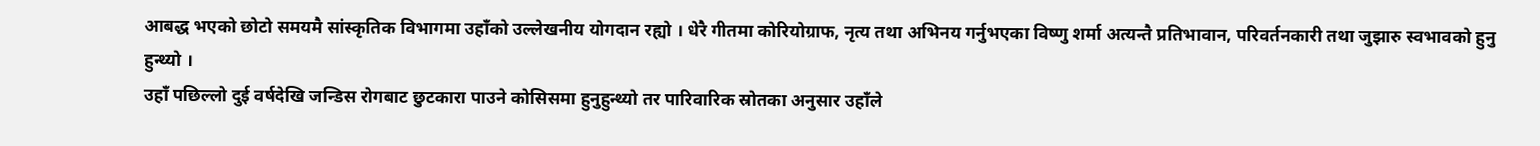आबद्ध भएको छोटो समयमै सांस्कृतिक विभागमा उहाँको उल्लेखनीय योगदान रह्यो । धेरै गीतमा कोरियोग्राफ, नृत्य तथा अभिनय गर्नुभएका विष्णु शर्मा अत्यन्तै प्रतिभावान, परिवर्तनकारी तथा जुझारु स्वभावको हुनु हुन्थ्यो ।
उहाँ पछिल्लो दुई वर्षदेखि जन्डिस रोगबाट छुटकारा पाउने कोसिसमा हुनुहुन्थ्यो तर पारिवारिक स्रोतका अनुसार उहाँले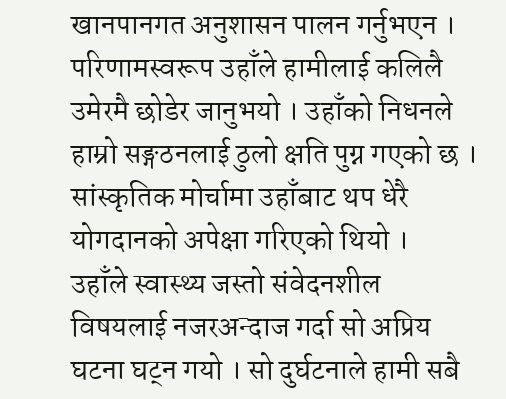खानपानगत अनुशासन पालन गर्नुभएन । परिणामस्वरूप उहाँले हामीलाई कलिलै उमेरमै छोडेर जानुभयो । उहाँको निधनले हाम्रो सङ्गठनलाई ठुलो क्षति पुग्न गएको छ । सांस्कृतिक मोर्चामा उहाँबाट थप धेरै योगदानको अपेक्षा गरिएको थियो ।
उहाँले स्वास्थ्य जस्तो संवेदनशील विषयलाई नजरअन्दाज गर्दा सो अप्रिय घटना घट्न गयो । सो दुर्घटनाले हामी सबै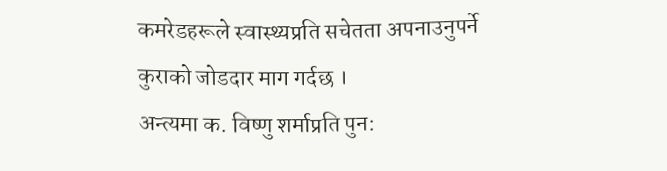कमरेडहरूले स्वास्थ्यप्रति सचेतता अपनाउनुपर्ने कुराको जोडदार माग गर्दछ ।
अन्त्यमा क. विष्णु शर्माप्रति पुन: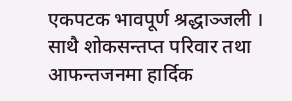एकपटक भावपूर्ण श्रद्धाञ्जली । साथै शोकसन्तप्त परिवार तथा आफन्तजनमा हार्दिक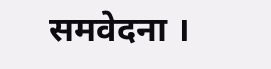समवेदना ।